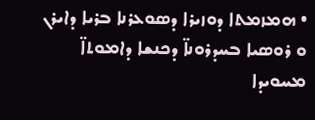• ܗܡܙܡܬܐ ܕܘܙܝܪܐ ܕܣܘܥܪܢܐ ܒܪܝܐ ܕܐܝܪܢ ܘ ܪܘܣܝܐ ܒܚܕܪܘܢܐ̈ ܕܟܢܫܐ ܕܐܡܘܬܐ̈ ܡܚܘܝܕܐ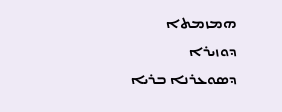ܗܡܙܡܬܐ ܕܘܙܝܪܐ ܕܣܘܥܪܢܐ ܒܪܝܐ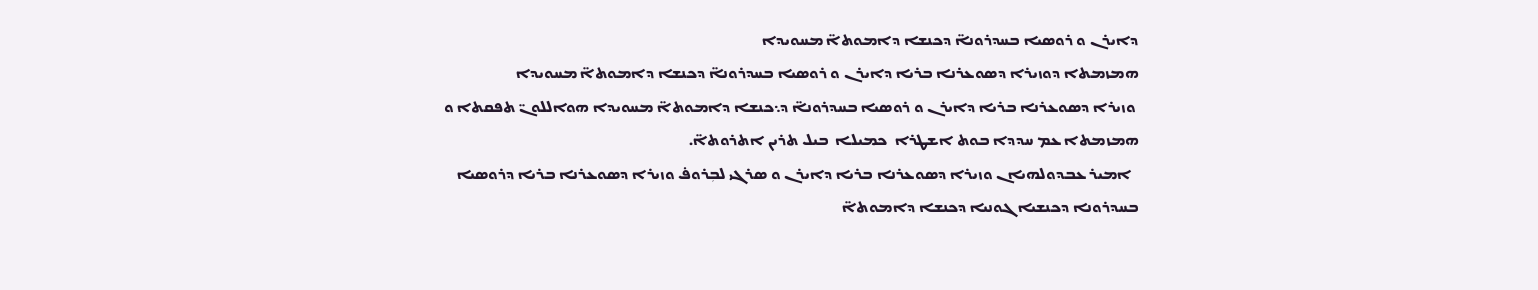ܕܐܝܪܢ ܘ ܪܘܣܝܐ ܒܚܕܪܘܢܐ̈ ܕܟܢܫܐ ܕܐܡܘܬܐ̈ ܡܚܘܝܕܐ
ܗܡܙܡܬܐ ܕܘܙܝܪܐ ܕܣܘܥܪܢܐ ܒܪܝܐ ܕܐܝܪܢ ܘ ܪܘܣܝܐ ܒܚܕܪܘܢܐ̈ ܕܟܢܫܐ ܕܐܡܘܬܐ̈ ܡܚܘܝܕܐ
 ܘܙܝܪܐ ܕܣܘܥܪܢܐ ܒܪܝܐ ܕܐܝܪܢ ܘ ܪܘܣܝܐ ܒܚܕܪܘܢܐ̈ ܕ܆ܟܢܫܐ ܕܐܡܘܬܐ̈ ܡܚܘܝܕܐ ܗܘܐܠܠܘܢ̈ ܬܦܩܬܐ ܘ ܗܡܙܡܬܐ ܥܡ ܚܕܕܐ ܒܘܬ ܐܫܛܪܐ  ܟܡܝܠܐ  ܒܝܠ ܬܪܝܢ ܐܬܪܘܬܐ̈.
  ܐܡܝܪ ܥܒܕܘܠܗܝܐܢ ܘܙܝܪܐ ܕܣܘܥܪܢܐ ܒܪܝܐ ܕܐܝܪܢ ܘ ܣܪܓܝ ܠܒܼܪܘܦ̇ ܘܙܝܪܐ ܕܣܘܥܪܢܐ ܒܪܝܐ ܕܪܘܣܝܐ  ܒܚܕܪܘܢܐ ܕܟܢܫܝܐ ܓܘܢܝܐ ܕܟܢܫܐ ܕܐܡܘܬܐ̈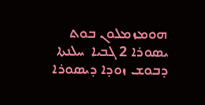ܗܘܡܙܡܠܘܢ ܒܘܬ ܝܣܘܪܐ 2 ܓܒܝܐ  ܚܠܢܬܐ ܕܒܘܫ ܙܘܕܐ ܕܝܣܘܪܐ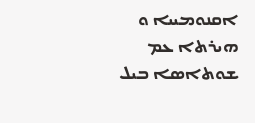ܐܩܢܘܡܝܝܐ ܘ ܗܝܪܬܐ ܥܡ ܫܘܬܐܣܐ ܒܝܠ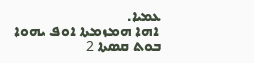ܥܡܝܐ.
 ܐܗܐ ܗܡܙܡܬܐ ܐܘܦ ܝܗܘܐ ܒܘܬ ܩܣܬܐ 2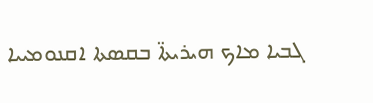ܓܒܝܐ ܡܐܟ ܗܝܪܝܬܐ̈ ܒܩܣܬܐ ܐܩܢܘܡܝܝܐ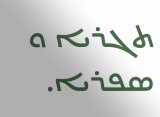ܬܓܪܝܐ ܘ ܣܦܪܝܐ.